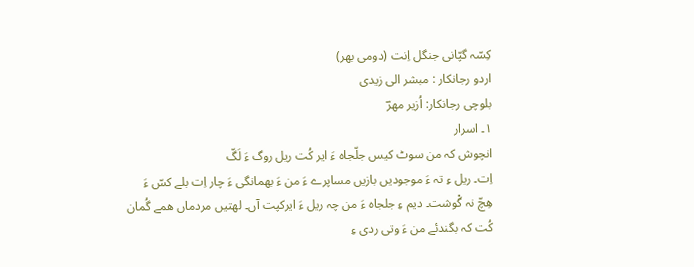کِسّہ گپّانی جنگل اِنت (دومی بھر)
اردو رجانکار : مبشر الی زیدی
بلوچی رجانکار: اُزیر مھرؔ
۱۔ اسرار
انچوش کہ من سوٹ کیس جلّجاہ ءَ ایر کُت ریل روگ ءَ لَگّ
اِت۔ ریل ءِ تہ ءَ موجودیں بازیں مساپرے ءَ من ءَ بھمانگی ءَ چار اِت بلے کسّ ءَ
ھِچّ نہ گْوشت۔ دیم ءِ جلجاہ ءَ من چہ ریل ءَ ایرکپت آں۔ لھتیں مردماں ھمے گُمان
کُت کہ بگندئے من ءَ وتی ردی ءِ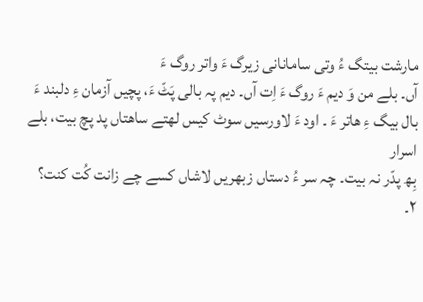مارشت بیتگ ءُ وتی سامانانی زیرگ ءَ واتر روگ ءَ
آں۔ بلے من وَ دیم ءَ روگ ءَ اِت آں۔ دیم پہ بالی پَٹّ ءَ، پچیں آزمان ءِ دلبند ءَ
بال بیگ ءِ ھاتر ءَ ۔ اود ءَ لاورسیں سوٹ کیس لھتے ساھتاں پد پچ بیت، بلے اسرار
بِھ پدّر نہ بیت۔ چہ سر ءُ دستاں زبھریں لاشاں کسے چے زانت کُت کنت؟
۲۔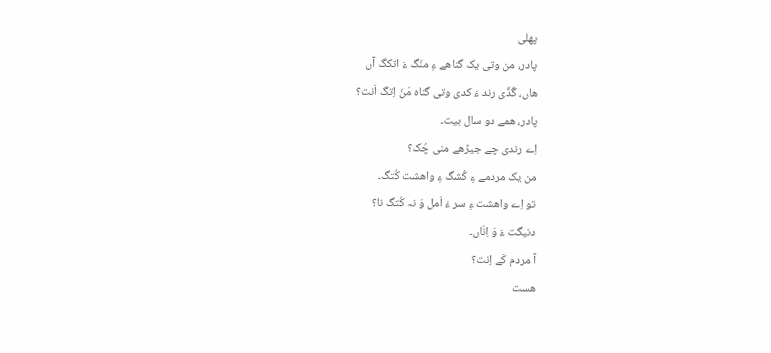پھلی
پادر، من وتی یک گناھے ءِ منّگ ءَ اتکگ آں
ھاں، گُڈّی رند ءَ کدی وتی گناہ مَنّ اِتگ اَنت؟
پادر، ھمے دو سال بیت۔
اِے رندی چے جیڑھے منی چُک؟
من یک مردمے ءِ کُشگ ءِ واھشت کُتگ۔
تو اِے واھشت ءِ سر ءَ اَمل وَ نہ کُتگ نا؟
دنیگت ءَ وَ اِنّاں۔
آ مردم کَے اِنت؟
ھست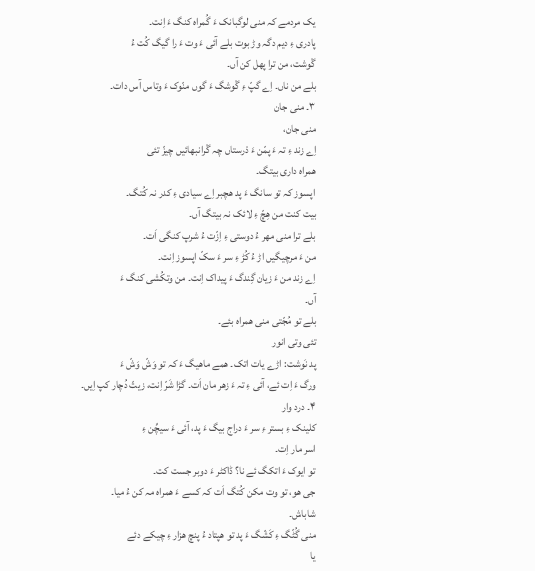یک مردمے کہ منی لوگبانک ءَ گُمراہ کنگ ءَ اِنت۔
پادری ءِ دیم دگہ وڑ بوت بلے آئی ءَ وت ءَ را گیگ کُت ءُ
گْوشت، من ترا پھل کن آں۔
بلے من ناں۔ اِے گپّ ءِ گْوشگ ءَ گوں منّوک ءَ وتاس آس دات۔
۳۔ منی جان
منی جان،
اِے زند ءِ تہ ءَ پمّن ءَ دْرستاں چہ گْرانبھائیں چیزّ تئی
ھمراہ داری بیتگ۔
اپسوز کہ تو سانگ ءَ پد ھچبر اِے سیادی ءِ کدر نہ کُتگ۔
بیت کنت من ھِچّ ءِ لائک نہ بیتگ آں۔
بلے ترا منی مھر ءُ دوستی ءِ اِزّت ءُ شرپ کنگی اَت۔
من ءَ مرچیگیں اڑ ءُ کُڑ ءِ سر ءَ سکّ اپسوز اِنت۔
اِے زند من ءَ زیان گِندگ ءَ پیداک اِنت۔ من وتکُشی کنگ ءَ
آں۔
بلے تو مُجّتی منی ھمراہ بئے۔
تئی وتی انور
پد نَوشت: اڑے یات اتک۔ ھمے ماھیگ ءَ کہ تو وَشّ وَشّ ءَ
ورگ ءَ اِت ئے، آئی ءِ تہ ءَ زھر مان اَت۔ گڑا شَرّ اِنت، زیتّ دُچار کپ اِیں۔
۴۔ درد وار
کلینک ءِ بستر ءِ سر ءَ دراج بیگ ءَ پد، آئی ءَ سیچِّن ءِ
اسر مار اِت۔
تو ایوک ءَ اتکگ ئے نا؟ ڈاکٹر ءَ دوبر جست کت۔
جی ھو، تو وت مکن کُتگ اَت کہ کسے ءَ ھمراہ مہ کن ءُ میا۔
شاباش۔
منی گُٹّگ ءِ کَشّگ ءَ پد تو ھپتاد ءُ پنچ ھزار ءِ چیکے دئے
یا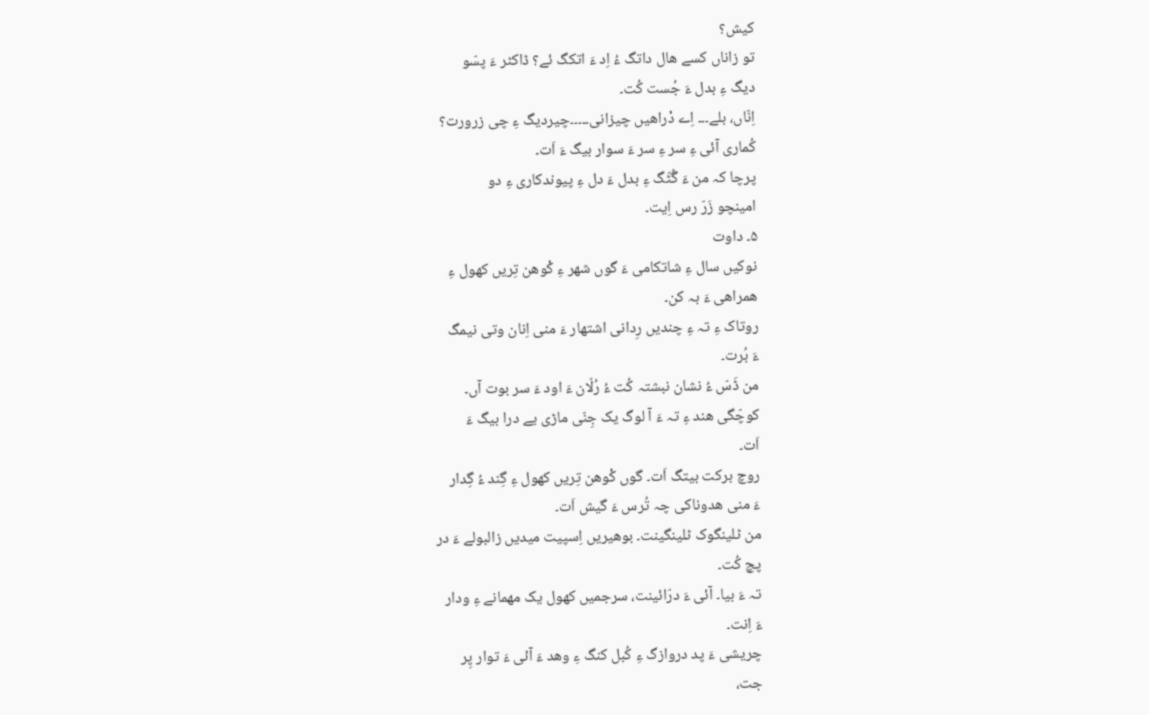کیش؟
تو زاناں کسے ھال داتگ ءُ اِد ءَ اتکگ ئے؟ ڈاکٹر ءَ پسّو
دیگ ءِ بدل ءَ جُست کُت۔
اِنّاں، بلے۔۔۔ اِے دْراھیں چیزانی۔۔۔۔۔چیردیگ ءِ چی زرورت؟
کُماری آئی ءِ سر ءِ سر ءَ سوار بیگ ءَ اَت۔
پرچا کہ من ءَ گُٹّگ ءِ بدل ءَ دل ءِ پیوندکاری ءِ دو
امینچو زَرّ رس اِیت۔
۵۔ داوت
نوکیں سال ءِ شاتکامی ءَ گوں شھر ءِ کْوھن تِریں کھول ءِ
ھمراھی ءَ بہ کن۔
روتاک ءِ تہ ءِ چندیں رِدانی اشتھار ءَ منی اِنان وتی نیمگ
ءَ بُرت۔
من ڈَسّ ءُ نشان نبشتہ کُت ءُ رُلّان ءَ اود ءَ سر بوت آں۔
کوچّگی ھند ءِ تہ ءَ آ لوگ یک جِنّی ماڑی یے درا بیگ ءَ
اَت۔
روچ برکت بیتگ اَت۔ گوں کْوھن تِریں کھول ءِ گِند ءُ گِدار
ءَ منی ھدوناکی چہ تُرس ءَ گیش اَت۔
من ٹلینگوک ٹلینگینت۔ بوھیریں اِسپیت میدیں زالبولے ءَ در
پچ کُت۔
تہ ءَ بیا۔ آئی ءَ درّائینت، سرجمیں کھول یک مھمانے ءِ ودار
ءَ اِنت۔
چریشی ءَ پد دروازگ ءِ کُبل کنگ ءِ وھد ءَ آئی ءَ توار پِر
جت،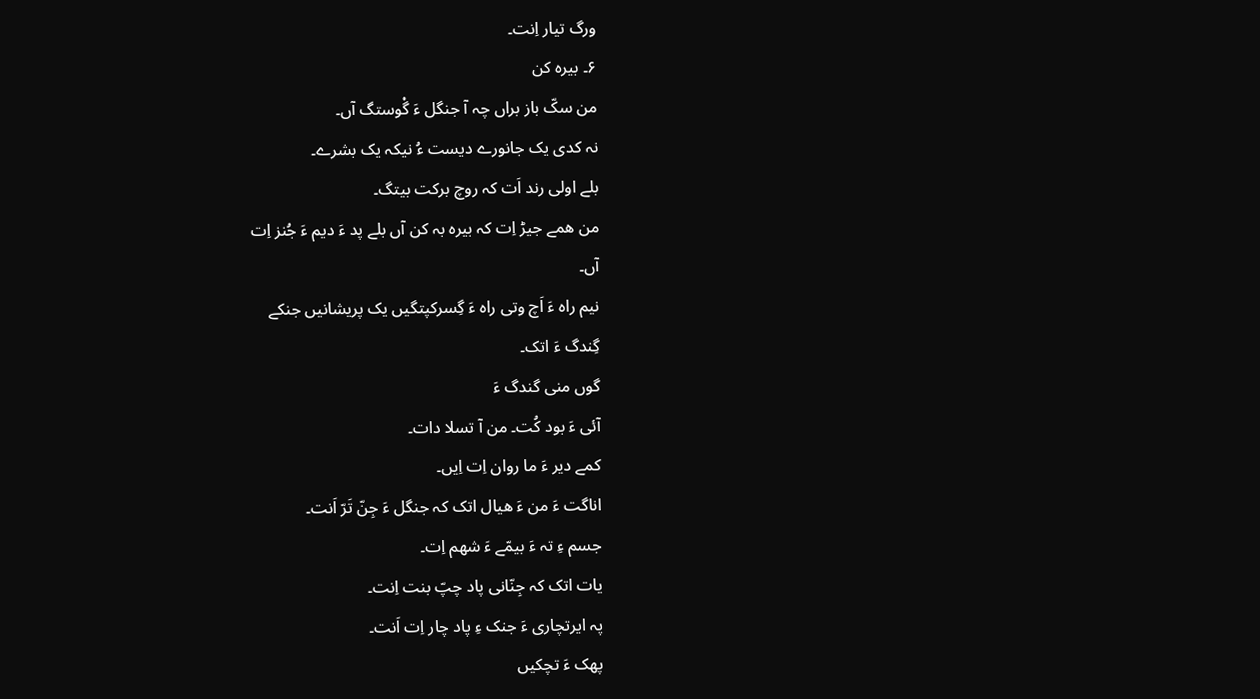ورگ تیار اِنت۔
۶۔ بیرہ کن
من سکّ باز براں چہ آ جنگل ءَ گْوستگ آں۔
نہ کدی یک جانورے دیست ءُ نیکہ یک بشرے۔
بلے اولی رند اَت کہ روچ برکت بیتگ۔
من ھمے جیڑ اِت کہ بیرہ بہ کن آں بلے پد ءَ دیم ءَ جُنز اِت
آں۔
نیم راہ ءَ اَچ وتی راہ ءَ گِسرکپتگیں یک پریشانیں جنکے
گِندگ ءَ اتک۔
گوں منی گندگ ءَ
آئی ءَ بود کُت۔ من آ تسلا دات۔
کمے دیر ءَ ما روان اِت اِیں۔
اناگت ءَ من ءَ ھیال اتک کہ جنگل ءَ جِنّ تَرّ اَنت۔
جسم ءِ تہ ءَ بیمّے ءَ شھم اِت۔
یات اتک کہ جِنّانی پاد چپّ بنت اِنت۔
پہ ایرتچاری ءَ جنک ءِ پاد چار اِت اَنت۔
پھک ءَ تچکیں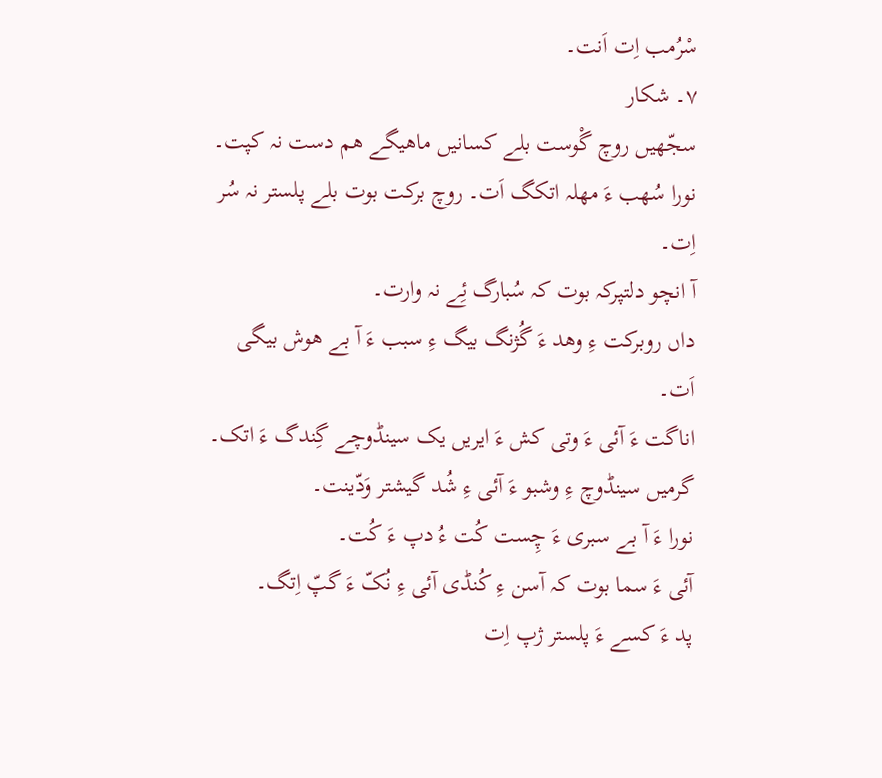سْرُمب اِت اَنت۔
۷۔ شکار
سجّھیں روچ گْوست بلے کسانیں ماھیگے ھم دست نہ کپت۔
نورا سُھب ءَ مھلہ اتکگ اَت۔ روچ برکت بوت بلے پلستر نہ سُر
اِت۔
آ انچو دلتپرکہ بوت کہ سُبارگ ئِے نہ وارت۔
داں روبرکت ءِ وھد ءَ گُژنگ بیگ ءِ سبب ءَ آ بے ھوش بیگی
اَت۔
اناگت ءَ آئی ءَ وتی کش ءَ ایریں یک سینڈوچے گِندگ ءَ اتک۔
گرمیں سینڈوچ ءِ وشبو ءَ آئی ءِ شُد گیشتر وَدّینت۔
نورا ءَ آ بے سبری ءَ چِست کُت ءُ دپ ءَ کُت۔
آئی ءَ سما بوت کہ آسن ءِ کُنڈی آئی ءِ نُکّ ءَ گپّ اِتگ۔
پد ءَ کسے ءَ پلستر ژپ اِت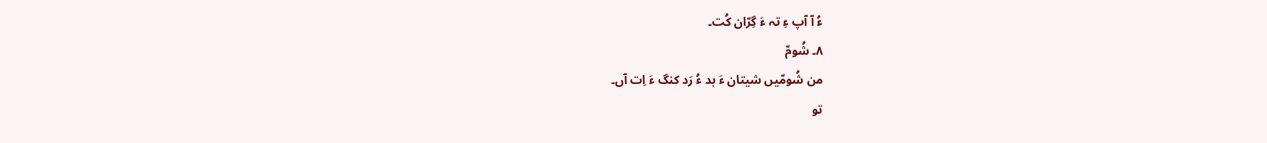ءُ آ آپ ءِ تہ ءَ گِرّان کُت۔
۸۔ شُومّ
من شُومّیں شیتان ءَ بد ءُ رَد کنگ ءَ اِت آں۔
تو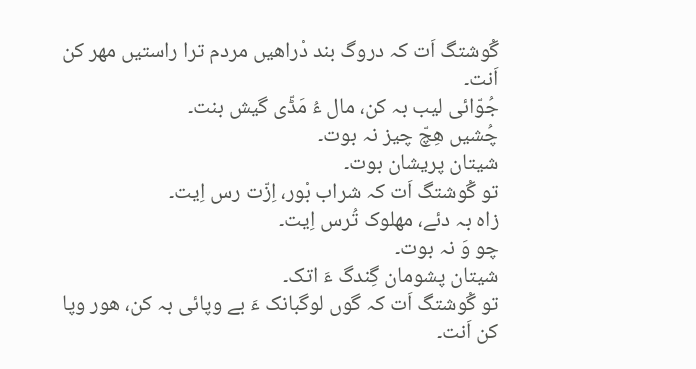گْوشتگ اَت کہ دروگ بند دْراھیں مردم ترا راستيں مھر کن
اَنت۔
جُوّائی لیب بہ کن، مال ءُ مَڈّی گیش بنت۔
چُشیں ھِچّ چیز نہ بوت۔
شیتان پریشان بوت۔
تو گْوشتگ اَت کہ شراب بْور، اِزّت رس اِیت۔
زاہ بہ دئے، مھلوک تُرس اِیت۔
چو وَ نہ بوت۔
شیتان پشومان گِندگ ءَ اتک۔
تو گْوشتگ اَت کہ گوں لوگبانک ءَ بے وپائی بہ کن، ھور وپا
کن اَنت۔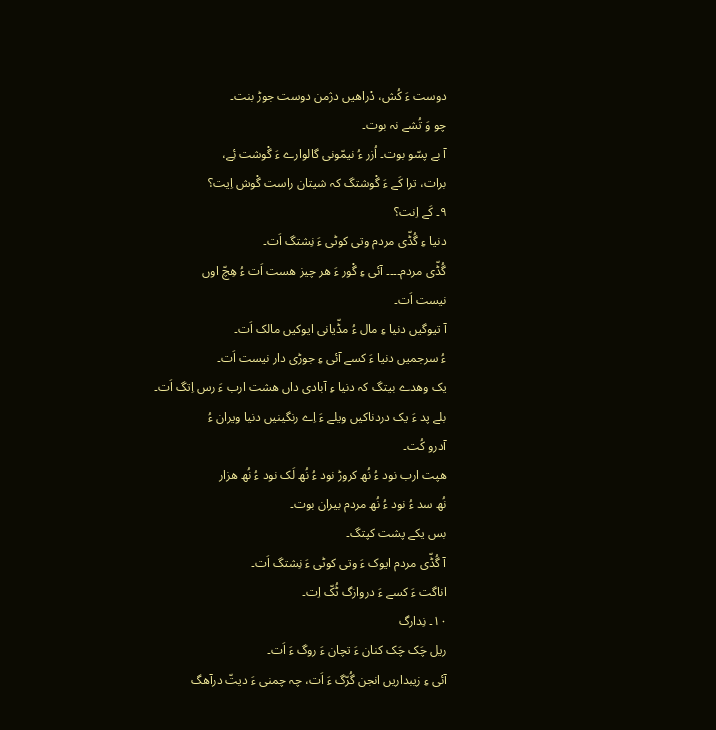دوست ءَ کُش، دْراھیں دژمن دوست جوڑ بنت۔
چو وَ تُشے نہ بوت۔
آ بے پسّو بوت۔ اُزر ءُ نیمّونی گالوارے ءَ گْوشت ئِے،
برات، ترا کَے ءَ گْوشتگ کہ شیتان راست گْوش اِیت؟
۹۔ کَے اِنت؟
دنیا ءِ گُڈّی مردم وتی کوٹی ءَ نِشتگ اَت۔
گُڈّی مردم۔۔۔۔ آئی ءِ گْور ءَ ھر چیز ھست اَت ءُ ھِچّ اوں
نیست اَت۔
آ تیوگیں دنیا ءِ مال ءُ مڈّیانی ایوکیں مالک اَت۔
ءُ سرجمیں دنیا ءَ کسے آئی ءِ جوڑی دار نیست اَت۔
یک وھدے بیتگ کہ دنیا ءِ آبادی داں ھشت ارب ءَ رس اِتگ اَت۔
بلے پد ءَ یک دردناکیں ویلے ءَ اِے رنگینیں دنیا ویران ءُ
آدرو کُت۔
ھپت ارب نود ءُ نُھ کروڑ نود ءُ نُھ لَک نود ءُ نُھ ھزار
نُھ سد ءُ نود ءُ نُھ مردم بیران بوت۔
بس یکے پشت کپتگ۔
آ گُڈّی مردم ایوک ءَ وتی کوٹی ءَ نِشتگ اَت۔
اناگت ءَ کسے ءَ دروازگ ٹُکّ اِت۔
۱۰۔ نِدارگ
ریل چَک چَک کنان ءَ تچان ءَ روگ ءَ اَت۔
آئی ءِ زیبداریں انجن گُرّگ ءَ اَت، چہ چمنی ءَ دیتّ درآھگ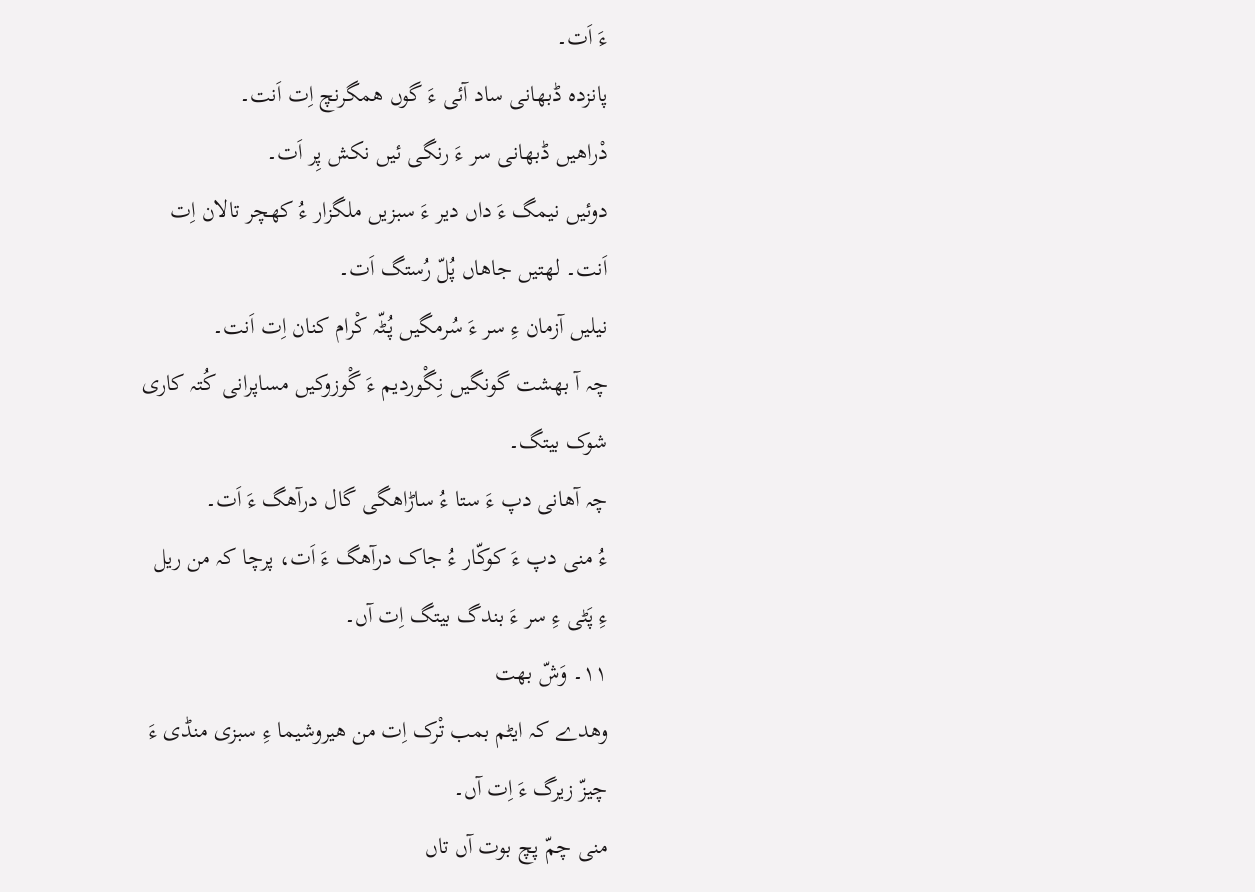ءَ اَت۔
پانزدہ ڈبھانی ساد آئی ءَ گوں ھمگرنچ اِت اَنت۔
دْراھیں ڈبھانی سر ءَ رنگی ئیں نکش پِر اَت۔
دوئیں نیمگ ءَ داں دیر ءَ سبزیں ملگزار ءُ کھچر تالان اِت
اَنت۔ لھتيں جاھاں پُلّ رُستگ اَت۔
نیلیں آزمان ءِ سر ءَ سُرمگیں پُٹّہ کْرام کنان اِت اَنت۔
چہ آ بھشت گونگیں نِگْوردیم ءَ گْوزوکیں مساپرانی کُتہ کاری
شوک بیتگ۔
چہ آھانی دپ ءَ ستا ءُ ساڑاھگی گال درآھگ ءَ اَت۔
ءُ منی دپ ءَ کوکّار ءُ جاک درآھگ ءَ اَت، پرچا کہ من ریل
ءِ پَٹی ءِ سر ءَ بندگ بیتگ اِت آں۔
۱۱۔ وَشّ بھت
وھدے کہ ایٹم بمب تْرک اِت من ھیروشیما ءِ سبزی منڈی ءَ
چیزّ زیرگ ءَ اِت آں۔
منی چمّ پچ بوت آں تاں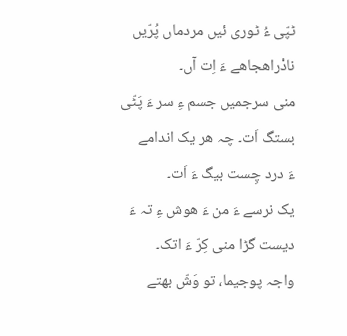ٹپّی ءُ ٹوری ئیں مردماں پُرّیں
نادْراھجاھے ءَ اِت آں۔
منی سرجمیں جسم ءِ سر ءَ پَٹّی بستگ اَت۔ چہ ھر یک اندامے
ءَ درد چِست بیگ ءَ اَت۔
یک نرسے ءَ من ءَ ھوش ءِ تہ ءَ دیست گڑا منی کِرّ ءَ اتک۔
واجہ پوجیما، تو وَشّ بھتے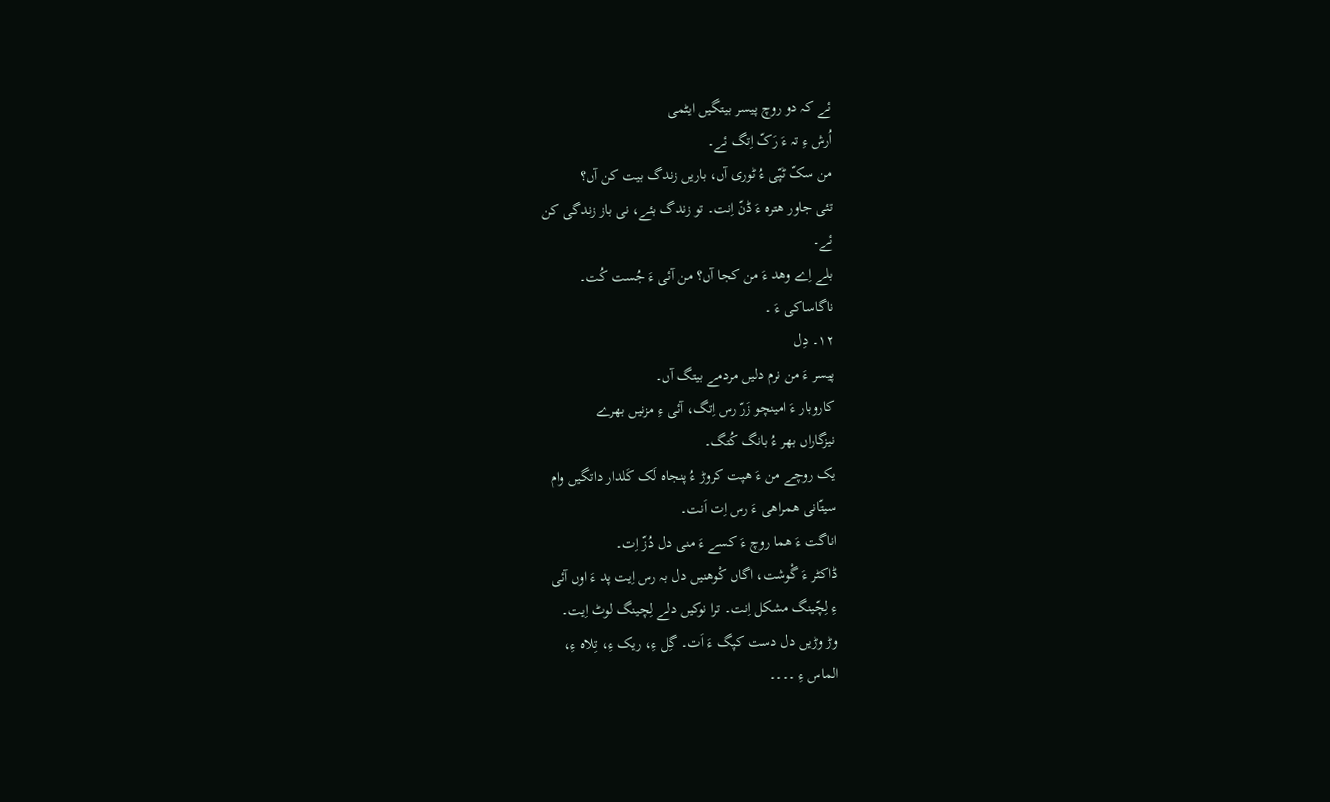ئے کہ دو روچ پیسر بیتگیں ایٹمی
اُرش ءِ تہ ءَ رَکّ اِتگ ئے۔
من سکّ ٹپّی ءُ ٹوری آں، باریں زندگ بیت کن آں؟
تئی جاور ھترہ ءَ ڈنّ اِنت۔ تو زندگ بئے، نی باز زندگی کن
ئے۔
بلے اِے وھد ءَ من کجا آں؟ من آئی ءَ جُست کُت۔
ناگاساکی ءَ ۔
۱۲۔ دِل
پیسر ءَ من نرم دلیں مردمے بیتگ آں۔
کاروبار ءَ امینچو زَرّ رس اِتگ، آئی ءِ مزنیں بھرے
نیزگاراں بھر ءُ بانگ کُتگ۔
یک روچے من ءَ ھپت کروڑ ءُ پنجاہ لَک کَلدار داتگیں وام
سیتّانی ھمراھی ءَ رس اِت اَنت۔
اناگت ءَ ھما روچ ءَ کسے ءَ منی دل دُزّ اِت۔
ڈاکٹر ءَ گْوشت، اگاں کْوھنیں دل بہ رس اِیت پد ءَ اوں آئی
ءِ لِچّینگ مشکل اِنت۔ ترا نوکیں دلے لِچینگ لوٹ اِیت۔
وڑ وڑیں دل دست کپگ ءَ اَت۔ گِل ءِ، ریک ءِ، تِلاہ ءِ،
الماس ءِ ۔۔۔۔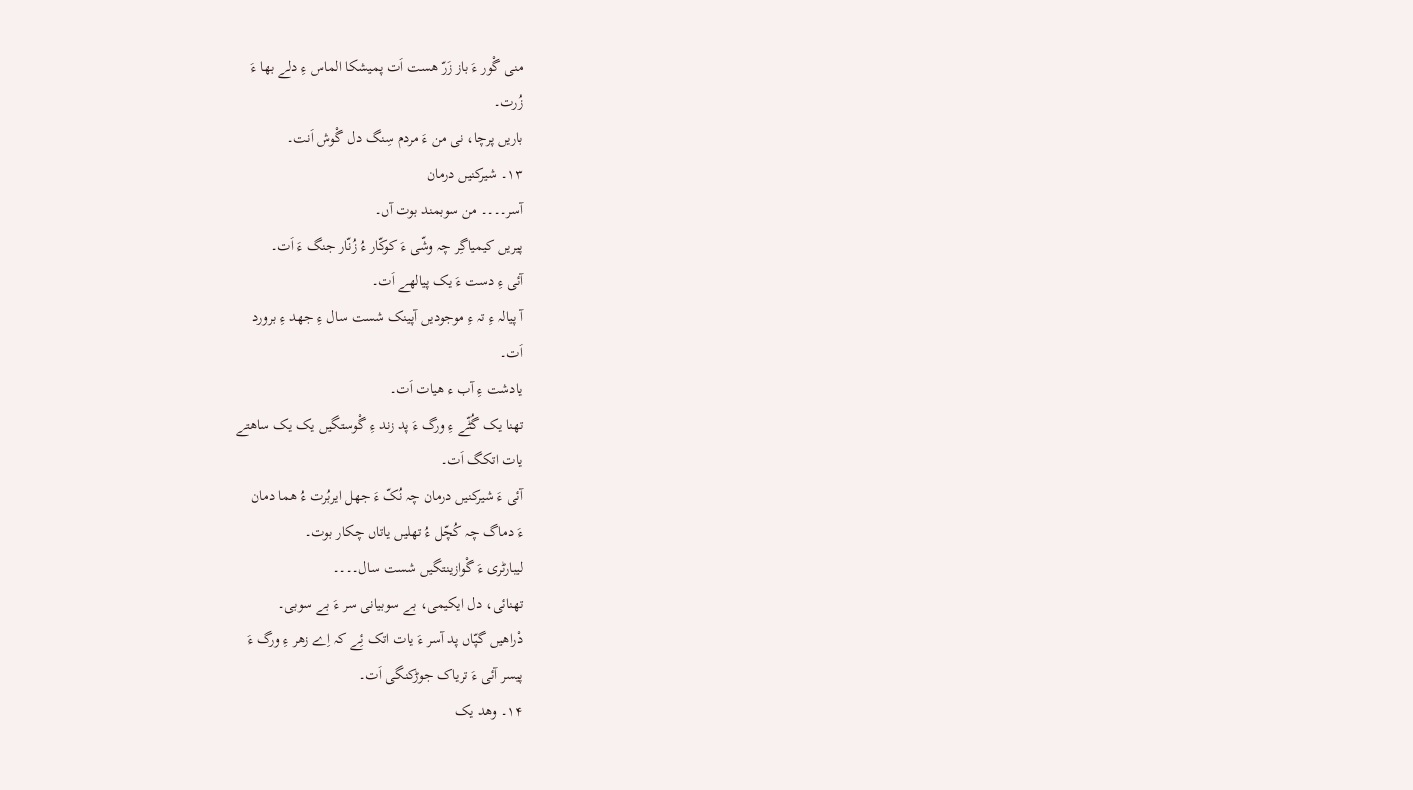منی گْور ءَ باز زَرّ ھست اَت پمیشکا الماس ءِ دلے بھا ءَ
زُرت۔
باریں پرچا، نی من ءَ مردم سِنگ دل گْوش اَنت۔
۱۳۔ شیرکنیں درمان
آسر۔۔۔۔ من سوبمند بوت آں۔
پیریں کیمیاگِر چہ وشّی ءَ کوکّار ءُ زُنّار جنگ ءَ اَت۔
آئی ءِ دست ءَ یک پیالھے اَت۔
آ پیالہ ءِ تہ ءِ موجودیں آپینک شست سال ءِ جھد ءِ برورد
اَت۔
یادشت ءِ آب ء ھیات اَت۔
تھنا یک گُٹّے ءِ ورگ ءَ پد زند ءِ گْوستگیں یک یک ساھتے
یات اتکگ اَت۔
آئی ءَ شیرکنیں درمان چہ نُکّ ءَ جھل ایربُرت ءُ ھما دمان
ءَ دماگ چہ کُچّل ءُ تھلیں یاتاں چکار بوت۔
لیبارٹری ءَ گْوازینتگیں شست سال۔۔۔۔
تھنائی، دل ایکیمی، بے سوبیانی سر ءَ بے سوبی۔
دْراھیں گپّاں پد آسر ءَ یات اتک ئِے کہ اِے زھر ءِ ورگ ءَ
پیسر آئی ءَ تریاک جوڑکنگی اَت۔
۱۴۔ وھد یک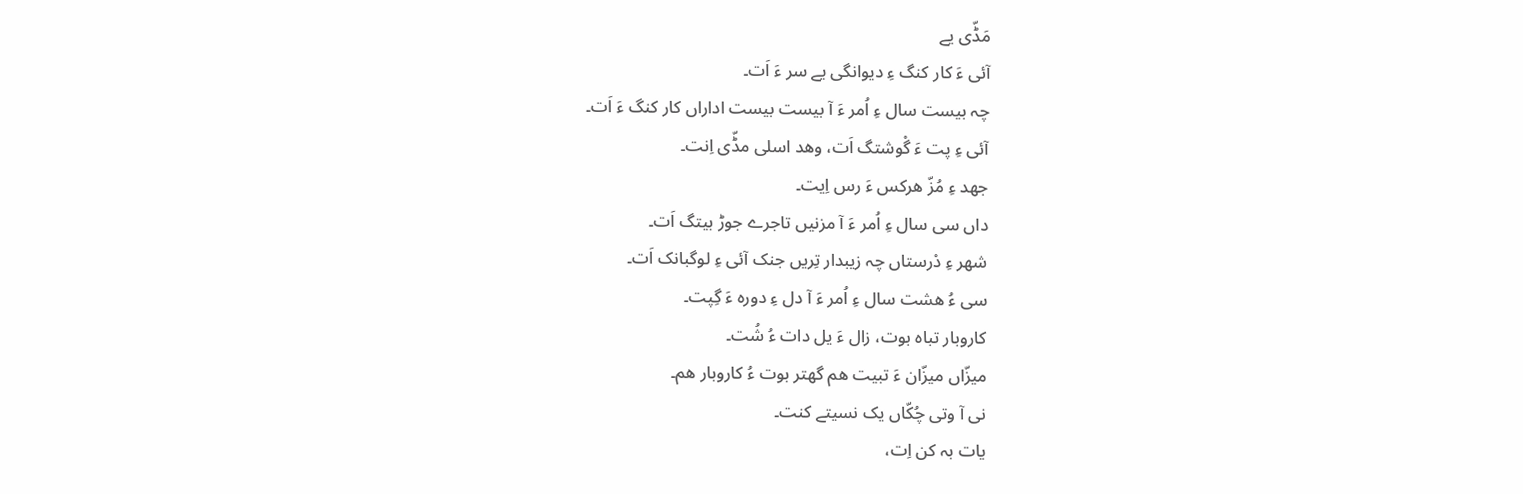مَڈّی یے
آئی ءَ کار کنگ ءِ دیوانگی یے سر ءَ اَت۔
چہ بیست سال ءِ اُمر ءَ آ بیست بیست اداراں کار کنگ ءَ اَت۔
آئی ءِ پت ءَ گْوشتگ اَت، وھد اسلی مڈّی اِنت۔
جھد ءِ مُزّ ھرکس ءَ رس اِیت۔
داں سی سال ءِ اُمر ءَ آ مزنیں تاجرے جوڑ بیتگ اَت۔
شھر ءِ دْرستاں چہ زیبدار تِریں جنک آئی ءِ لوگبانک اَت۔
سی ءُ ھشت سال ءِ اُمر ءَ آ دل ءِ دورہ ءَ گِپت۔
کاروبار تباہ بوت، زال ءَ یل دات ءُ شُت۔
میزّاں میزّان ءَ تبیت ھم گھتر بوت ءُ کاروبار ھم۔
نی آ وتی چُکّاں یک نسیتے کنت۔
یات بہ کن اِت،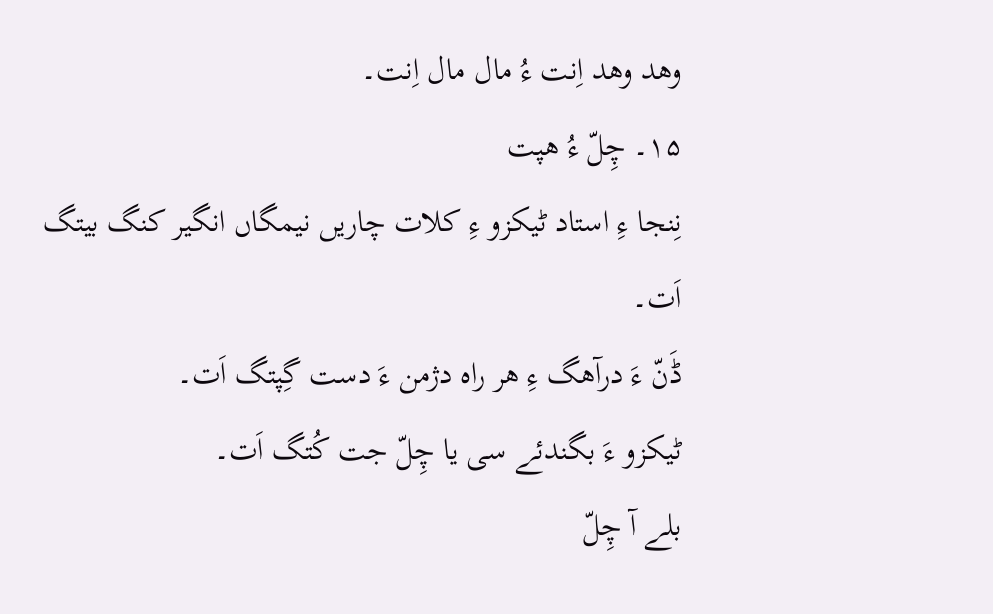وھد وھد اِنت ءُ مال مال اِنت۔
۱۵۔ چِلّ ءُ ھپت
نِنجا ءِ استاد ٹیکزو ءِ کلات چاریں نیمگاں انگیر کنگ بیتگ
اَت۔
ڈَنّ ءَ درآھگ ءِ ھر راہ دژمن ءَ دست گِپتگ اَت۔
ٹیکزو ءَ بگندئے سی یا چِلّ جت کُتگ اَت۔
بلے آ چِلّ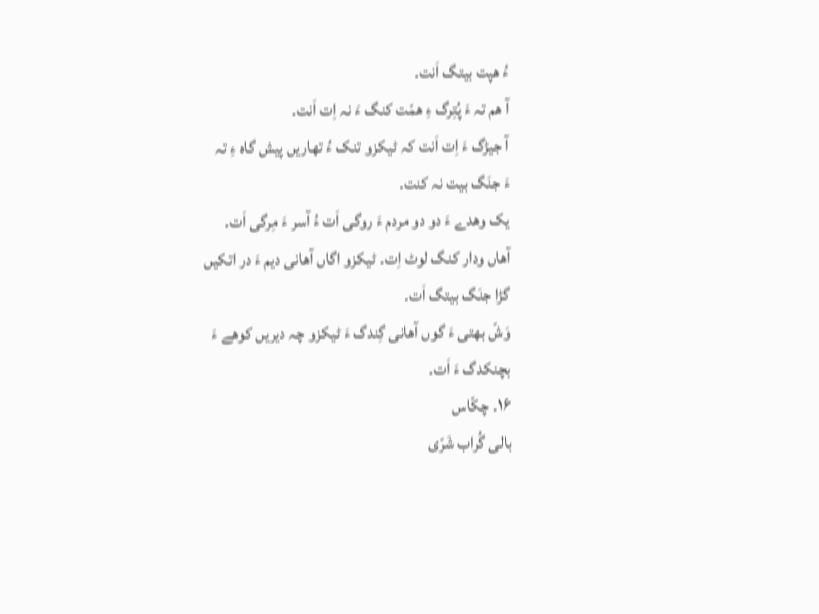ءُ ھپت بیتگ اَنت۔
آ ھم تہ ءَ پُتِرگ ءِ ھمّت کنگ ءَ نہ اِت اَنت۔
آ جیڑگ ءَ اِت اَنت کہ ٹیکزو تنک ءُ تھاریں پیش گاہ ءِ تہ
ءَ جنَگ بیت نہ کنت۔
یک وھدے ءَ دو دو مردم ءَ روگی اَت ءُ آسر ءَ مِرگی اَت۔
آھاں ودار کنگ لوٹ اِت۔ ٹیکزو اگاں آھانی دیم ءَ در اتکیں
گڑا جنَگ بیتگ اَت۔
وَشّ بھتی ءَ گوں آھانی گِندگ ءَ ٹیکزو چہ دیریں کوھے ءَ
بچنکدگ ءَ اَت۔
۱۶۔ چکّاس
بالی گُراب شَرّی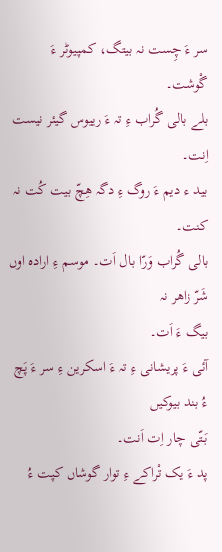سر ءَ چِست نہ بیتگ، کمپیوٹر ءَ گْوشت۔
بلے بالی گُراب ءِ تہ ءَ رییوس گیئر نیست اِنت۔
بید ء دیم ءَ روگ ءِ دگہ ھِچّ بیت کُت نہ کنت۔
بالی گُراب وَرّا بال اَت۔ موسم ءِ ارادہ اوں شَرّ زاھر نہ
بیگ ءَ اَت۔
آئی ءَ پریشانی ءِ تہ ءَ اسکرین ءِ سر ءَ پَچ ءُ بند بیوکیں
بَتّی چار اِت اَنت۔
پد ءَ یک تْراکے ءِ توار گوشاں کپت ءُ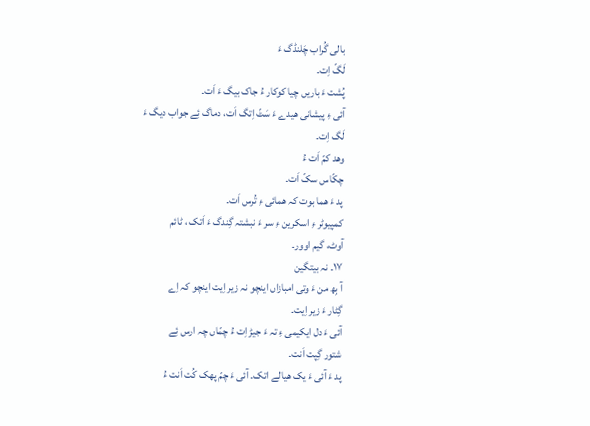بالی گُراب چَلنڈگ ءَ
لَگّ اِت۔
پُشت ءَ باریں چیا کوکار ءُ جاک بیگ ءَ اَت۔
آئی ءِ پیشانی ھیدے ءَ سَٹّ اِتگ اَت، دماگ ئِے جواب دیگ ءَ
لَگ اِت۔
وھد کمّ اَت ءُ
چکّاس سکّ اَت۔
پد ءَ ھما بوت کہ ھمائی ءِ تُرس اَت۔
کمپیوٹر ءِ اسکرین ءِ سر ءَ نبشتہ گِندگ ءَ اَتک ، ٹائم
آوٹ، گیم اوور۔
۱۷۔ نہ بیتگین
آ بِھ من ءَ وتی امبازاں اینچو نہ زیر اِیت اینچو کہ اِے
گِٹار ءَ زیر اِیت۔
آئی ءَ دل ایکیمی ءِ تہ ءَ جیڑ اِت ءُ چمّاں چہ ارس ئِے
شتور گِپت اَنت۔
پد ءَ آئی ءَ یک ھیالے اتک۔ آئی ءَ چمّ پھک کُت اَنت ءُ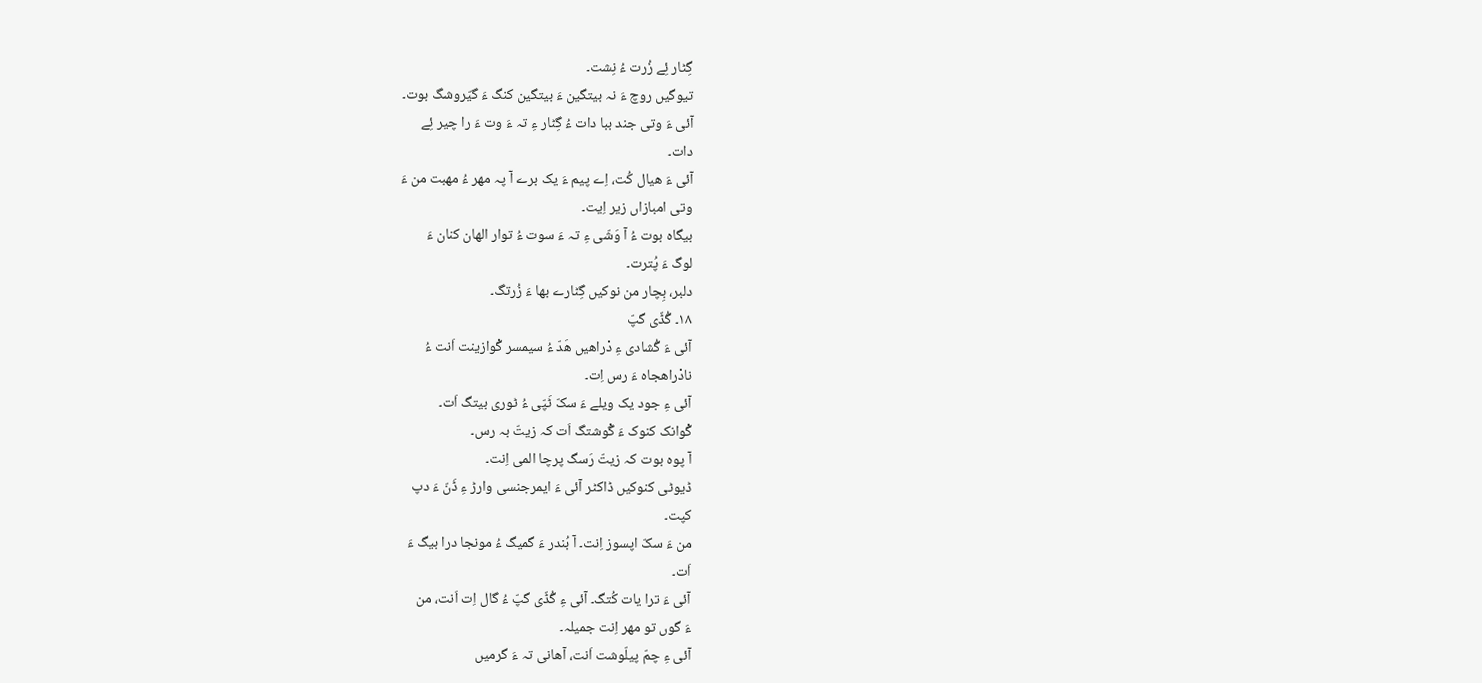گِٹار ئِے زُرت ءُ نِشت۔
تیوگیں روچ ءَ نہ بیتگین ءَ بیتگین کنگ ءَ گیّروشگ بوت۔
آئی ءَ وتی جند ببا دات ءُ گِٹار ءِ تہ ءَ وت ءَ را چیر ئِے
دات۔
آئی ءَ ھیال کُت، اِے پیم ءَ یک برے آ پہ مھر ءُ مھبت من ءَ
وتی امبازاں زیر اِیت۔
بیگاہ بوت ءُ آ وَشّی ءِ تہ ءَ سوت ءُ توار الھان کنان ءَ
لوگ ءَ پُترت۔
دلبر، بِچار من نوکیں گِٹارے بھا ءَ زُرتگ۔
۱۸۔ گُڈّی گپّ
آئی ءَ گُشادی ءِ دْراھیں ھَدّ ءُ سیمسر گْوازینت اَنت ءُ
نادْراھجاہ ءَ رس اِت۔
آئی ءِ جود یک ویلے ءَ سکّ ٹَپّی ءُ ٹوری بیتگ اَت۔
گْوانک کنوک ءَ گْوشتگ اَت کہ زیتّ بہ رس۔
آ پوہ بوت کہ زیتّ رَسگ پرچا المی اِنت۔
ڈیوٹی کنوکیں ڈاکٹر آئی ءَ ایمرجنسی وارڑ ءِ ڈَنّ ءَ دپ
کپت۔
من ءَ سکّ اپسوز اِنت۔ آ بُندر ءَ گمیگ ءُ مونجا درا بیگ ءَ
اَت۔
آئی ءَ ترا یات کُتگ۔ آئی ءِ گُڈّی گپّ ءُ گال اِت اَنت، من
ءَ گوں تو مھر اِنت جمیلہ۔
آئی ءِ چمّ پیلّوشت اَنت، آھانی تہ ءَ گرمیں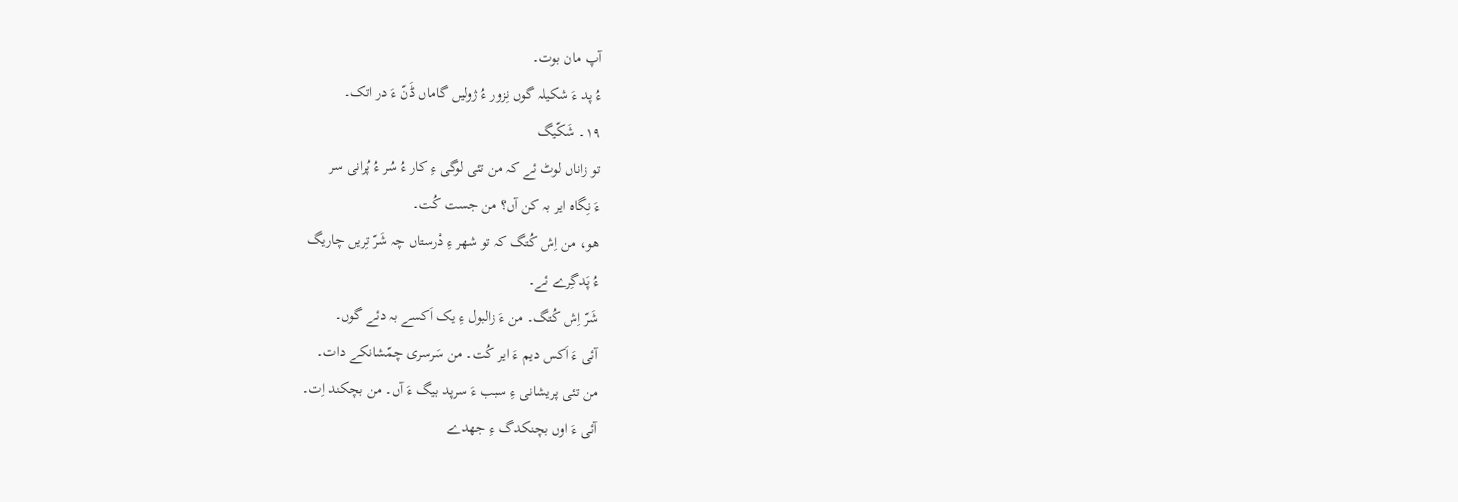آپ مان بوت۔
ءُ پد ءَ شکیلہ گوں نِزور ءُ ژولیں گاماں ڈَنّ ءَ در اتک۔
۱۹۔ شَکّیگ
تو زاناں لوٹ ئے کہ من تئی لوگی ءِ کار ءُ سُر ءُ پُرانی سر
ءَ نِگاہ ایر بہ کن آں؟ من جست کُت۔
ھو، من اِش کُتگ کہ تو شھر ءِ دْرستاں چہ شَرّ تِریں چاریگ
ءُ پَدگِرے ئے۔
شَرّ اِش کُتگ۔ من ءَ زالبول ءِ یک اَکسے بہ دئے گوں۔
آئی ءَ اَکس دیم ءَ ایر کُت۔ من سَرسری چمّشانکے دات۔
من تئی پریشانی ءِ سبب ءَ سرپد بیگ ءَ آں۔ من بچکند اِت۔
آئی ءَ اوں بچنکدگ ءِ جھدے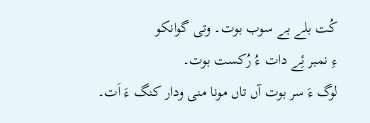کُت بلے بے سوب بوت۔ وتی گوانکو
ءِ نمبر ئِے دات ءُ رُکست بوت۔
لوگ ءَ سر بوت آں تاں مونا منی ودار کنگ ءَ اَت۔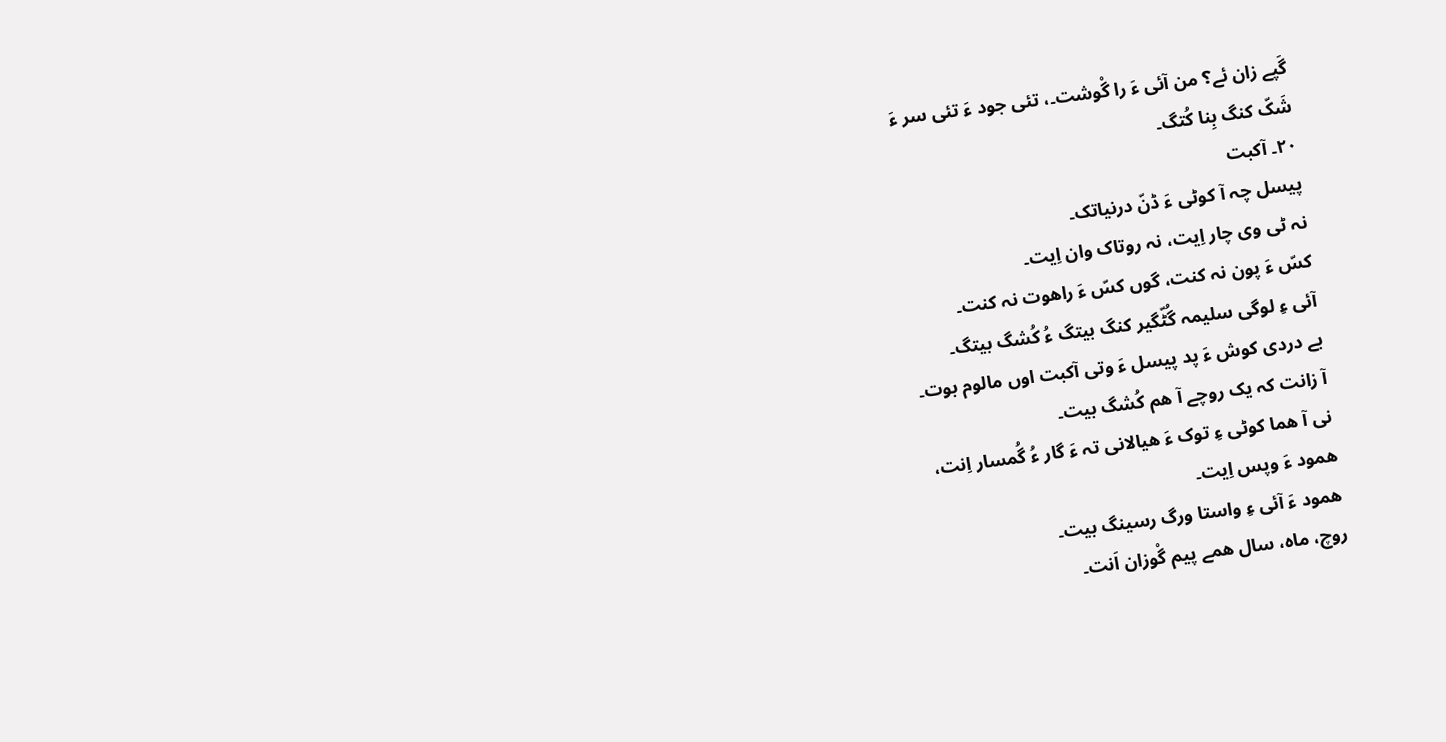گَپے زان ئے؟ من آئی ءَ را گْوشت۔، تئی جود ءَ تئی سر ءَ
شَکّ کنگ بِنا کُتگ۔
۲۰۔ آکبت
پیسل چہ آ کوٹی ءَ ڈنّ درنیاتک۔
نہ ٹی وی چار اِیت، نہ روتاک وان اِیت۔
کسّ ءَ پون نہ کنت، گوں کسّ ءَ راھوت نہ کنت۔
آئی ءِ لوگی سلیمہ گُٹّگیر کنگ بیتگ ءُ کُشگ بیتگ۔
بے دردی کوش ءَ پد پیسل ءَ وتی آکبت اوں مالوم بوت۔
آ زانت کہ یک روچے آ ھم کُشگ بیت۔
نی آ ھما کوٹی ءِ توک ءَ ھیالانی تہ ءَ گار ءُ گُمسار اِنت،
ھمود ءَ وپس اِیت۔
ھمود ءَ آئی ءِ واستا ورگ رسینگ بیت۔
روچ، ماہ، سال ھمے پیم گْوزان اَنت۔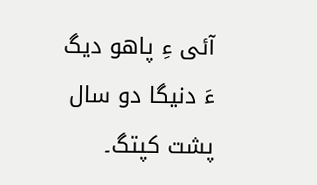آئی ءِ پاھو دیگ ءَ دنیگا دو سال پشت کپتگ۔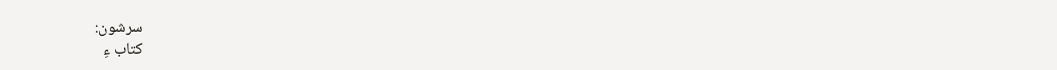سرشون:
کتاب ءِ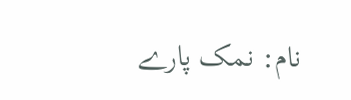نام: نمک پارے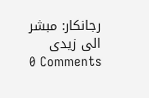رجانکار: مبشر الی زیدی
0 Comments